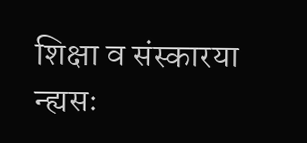शिक्षा व संस्कारया न्ह्यसः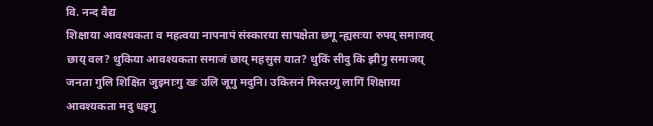वि. नन्द वैद्य
शिक्षाया आवश्यकता व महत्वया नापनापं संस्कारया सापक्षेता छगू न्ह्यसःया रुपय् समाजय् छाय् वल? थुकिया आवश्यकता समाजं छाय् महसुस यात? थुकिं सीदु कि झीगु समाजय् जनता गुलि शिक्षित जुइमाःगु खः उलि जूगु मदुनि। उकिसनं मिस्तय्गु लागिं शिक्षाया आवश्यकता मदु धइगु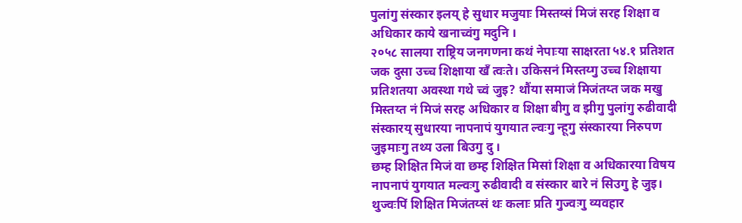पुलांगु संस्कार इलय् हे सुधार मजुयाः मिस्तय्सं मिजं सरह शिक्षा व अधिकार काये खनाच्वंगु मदुनि ।
२०५८ सालया राष्ट्रिय जनगणना कथं नेपाःया साक्षरता ५४.१ प्रतिशत जक दुसा उच्च शिक्षाया खँ त्वःते। उकिसनं मिस्तय्गु उच्च शिक्षाया प्रतिशतया अवस्था गथे च्वं जुइ? थौंया समाजं मिजंतय्त जक मखु मिस्तय्त नं मिजं सरह अधिकार व शिक्षा बीगु व झीगु पुलांगु रुढीवादी संस्कारय् सुधारया नापनापं युगयात ल्वःगु न्हूगु संस्कारया निरुपण जुइमाःगु तथ्य उला बिउगु दु ।
छम्ह शिक्षित मिजं वा छम्ह शिक्षित मिसां शिक्षा व अधिकारया विषय नापनापं युगयात मल्वःगु रुढीवादी व संस्कार बारे नं सिउगु हे जुइ। थुज्वःपिं शिक्षित मिजंतय्सं थः कलाः प्रति गुज्वःगु व्यवहार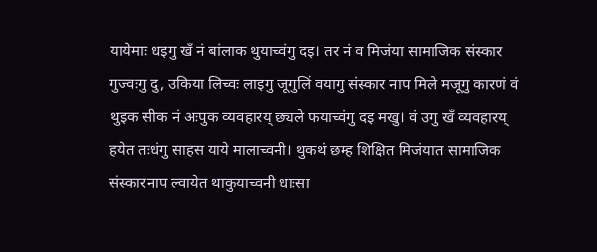यायेमाः धइगु खँ नं बांलाक थुयाच्वंगु दइ। तर नं व मिजंया सामाजिक संस्कार गुज्वःगु दु, उकिया लिच्वः लाइगु जूगुलिं वयागु संस्कार नाप मिले मजूगु कारणं वं थुइक सीक नं अःपुक व्यवहारय् छ्यले फयाच्वंगु दइ मखु। वं उगु खँ व्यवहारय् हयेत तःधंगु साहस याये मालाच्वनी। थुकथं छम्ह शिक्षित मिजंयात सामाजिक संस्कारनाप ल्वायेत थाकुयाच्वनी धाःसा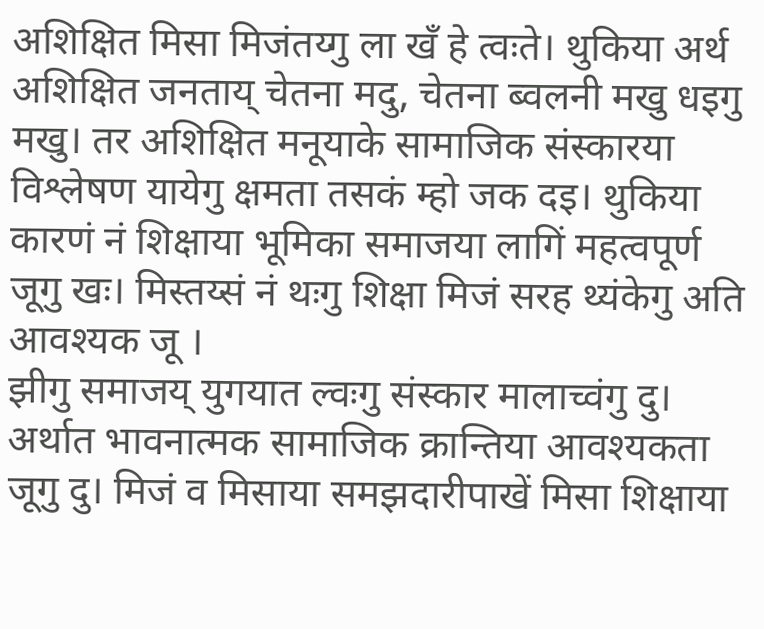अशिक्षित मिसा मिजंतय्गु ला खँ हे त्वःते। थुकिया अर्थ अशिक्षित जनताय् चेतना मदु, चेतना ब्वलनी मखु धइगु मखु। तर अशिक्षित मनूयाके सामाजिक संस्कारया विश्लेषण यायेगु क्षमता तसकं म्हो जक दइ। थुकिया कारणं नं शिक्षाया भूमिका समाजया लागिं महत्वपूर्ण जूगु खः। मिस्तय्सं नं थःगु शिक्षा मिजं सरह थ्यंकेगु अति आवश्यक जू ।
झीगु समाजय् युगयात ल्वःगु संस्कार मालाच्वंगु दु। अर्थात भावनात्मक सामाजिक क्रान्तिया आवश्यकता जूगु दु। मिजं व मिसाया समझदारीपाखें मिसा शिक्षाया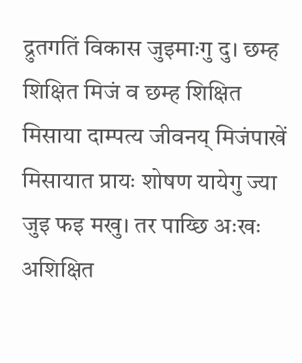द्रुतगतिं विकास जुइमाःगु दु। छम्ह शिक्षित मिजं व छम्ह शिक्षित मिसाया दाम्पत्य जीवनय् मिजंपाखें मिसायात प्रायः शोषण यायेगु ज्या जुइ फइ मखु। तर पाय्छि अःखः अशिक्षित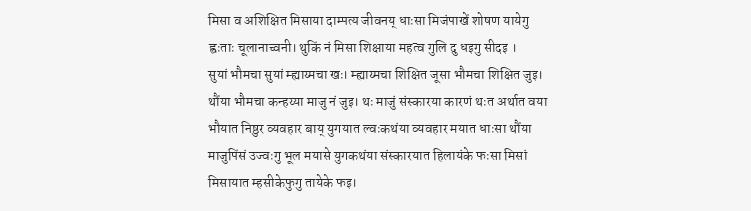मिसा व अशिक्षित मिसाया दाम्पत्य जीवनय् धाःसा मिजंपाखें शोषण यायेगु ह्वःताः चूलानाच्वनी। थुकिं नं मिसा शिक्षाया महत्व गुलि दु धइगु सीदइ ।
सुयां भौमचा सुयां म्ह्याय्मचा खः। म्ह्याय्मचा शिक्षित जूसा भौमचा शिक्षित जुइ। थौंया भौमचा कन्हय्या माजु नं जुइ। थः माजुं संस्कारया कारणं थःत अर्थात वया भौयात निष्ठुर व्यवहार बाय् युगयात ल्वःकथंया व्यवहार मयात धाःसा थौंया माजुपिंसं उज्वःगु भूल मयासे युगकथंया संस्कारयात हिलायंके फःसा मिसां मिसायात म्हसीकेफुगु तायेके फइ।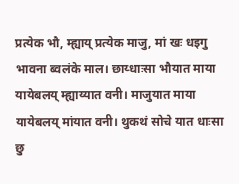प्रत्येक भौ, म्ह्याय् प्रत्येक माजु, मां खः धइगु भावना ब्वलंके माल। छाय्धाःसा भौयात माया यायेबलय् म्ह्याय्यात वनी। माजुयात माया यायेबलय् मांयात वनी। थुकथं सोचे यात धाःसा छु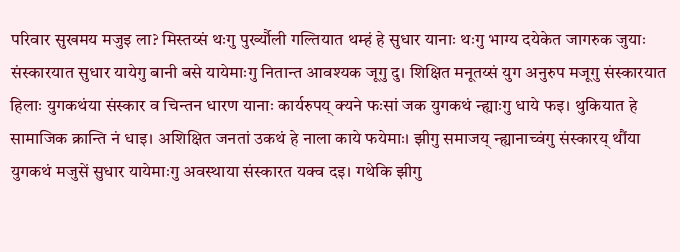परिवार सुखमय मजुइ ला? मिस्तय्सं थःगु पुर्ख्यौली गल्तियात थम्हं हे सुधार यानाः थःगु भाग्य दयेकेत जागरुक जुयाः संस्कारयात सुधार यायेगु बानी बसे यायेमाःगु नितान्त आवश्यक जूगु दु। शिक्षित मनूतय्सं युग अनुरुप मजूगु संस्कारयात हिलाः युगकथंया संस्कार व चिन्तन धारण यानाः कार्यरुपय् क्यने फःसां जक युगकथं न्ह्याःगु धाये फइ। थुकियात हे सामाजिक क्रान्ति नं धाइ। अशिक्षित जनतां उकथं हे नाला काये फयेमाः। झीगु समाजय् न्ह्यानाच्वंगु संस्कारय् थौंया युगकथं मजुसें सुधार यायेमाःगु अवस्थाया संस्कारत यक्व दइ। गथेकि झीगु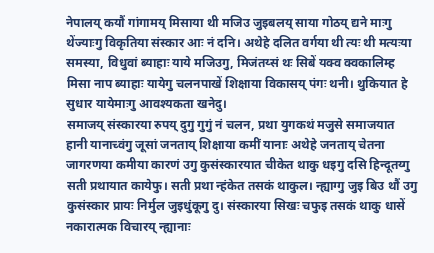नेपालय् कयौं गांगामय् मिसाया थी मजिउ जुइबलय् साया गोठय् द्यने माःगु थेंज्याःगु विकृतिया संस्कार आः नं दनि। अथेहे दलित वर्गया थी त्यः थी मत्यःया समस्या, विधुवां ब्याहाः याये मजिउगु, मिजंतय्सं थः सिबें यक्व क्वकालिम्ह मिसा नाप ब्याहाः यायेगु चलनपाखें शिक्षाया विकासय् पंगः थनी। थुकियात हे सुधार यायेमाःगु आवश्यकता खनेदु।
समाजय् संस्कारया रुपय् दुगु गुगुं नं चलन, प्रथा युगकथं मजुसे समाजयात हानी यानाच्वंगु जूसां जनताय् शिक्षाया कमीं यानाः अथेहे जनताय् चेतना जागरणया कमीया कारणं उगु कुसंस्कारयात चीकेत थाकु धइगु दसि हिन्दूतय्गु सती प्रथायात कायेफु। सती प्रथा न्हंकेत तसकं थाकुल। न्ह्याग्गु जुइ बिउ थौं उगु कुसंस्कार प्रायः निर्मुल जुइधुंकूगु दु। संस्कारया सिखः चफुइ तसकं थाकु धासें नकारात्मक विचारय् न्ह्यानाः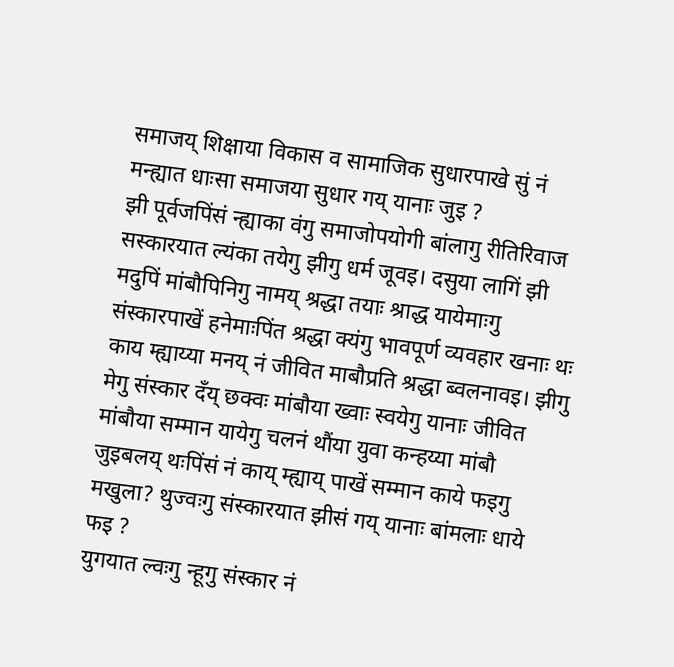समाजय् शिक्षाया विकास व सामाजिक सुधारपाखे सुं नं मन्ह्यात धाःसा समाजया सुधार गय् यानाः जुइ ?
झी पूर्वजपिंसं न्ह्याका वंगु समाजोपयोगी बांलागु रीतिरिवाज सस्कारयात ल्यंका तयेगु झीगु धर्म जूवइ। दसुया लागिं झी मदुपिं मांबौपिनिगु नामय् श्रद्धा तयाः श्राद्ध यायेमाःगु संस्कारपाखें हनेमाःपिंत श्रद्धा क्यंगु भावपूर्ण व्यवहार खनाः थः काय म्ह्याय्या मनय् नं जीवित माबौप्रति श्रद्धा ब्वलनावइ। झीगु मेगु संस्कार दँय् छक्वः मांबौया ख्वाः स्वयेगु यानाः जीवित मांबौया सम्मान यायेगु चलनं थौंया युवा कन्हय्या मांबौ जुइबलय् थःपिंसं नं काय् म्ह्याय् पाखें सम्मान काये फइगु मखुला? थुज्वःगु संस्कारयात झीसं गय् यानाः बांमलाः धाये फइ ?
युगयात ल्वःगु न्हूगु संस्कार नं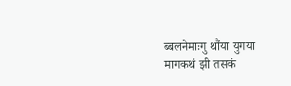ब्बलनेमाःगु थौंया युगया मागकथं झी तसकं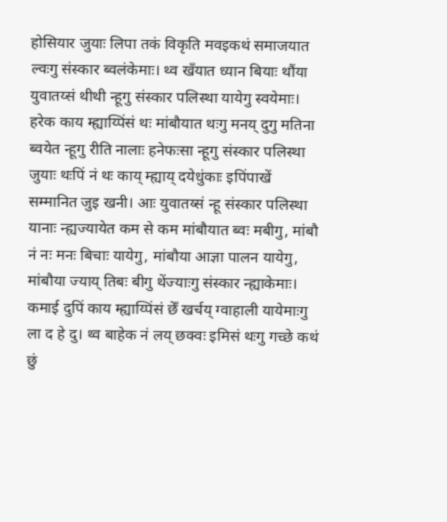होसियार जुयाः लिपा तकं विकृति मवइकथं समाजयात ल्वःगु संस्कार ब्वलंकेमाः। थ्व खँयात ध्यान बियाः थौंया युवातय्सं थीथी न्हूगु संस्कार पलिस्था यायेगु स्वयेमाः। हरेक काय म्ह्याय्पिंसं थः मांबौयात थःगु मनय् दुगु मतिना ब्वयेत न्हूगु रीति नालाः हनेफःसा न्हूगु संस्कार पलिस्था जुयाः थःपिं नं थः काय् म्ह्याय् दयेधुंकाः इपिंपाखें सम्मानित जुइ खनी। आः युवातय्सं न्हू संस्कार पलिस्था यानाः न्ह्यज्यायेत कम से कम मांबौयात ब्वः मबीगु, मांबौ नं नः मनः बिचाः यायेगु, मांबौया आज्ञा पालन यायेगु, मांबौया ज्याय् तिबः बीगु थेंज्याःगु संस्कार न्ह्याकेमाः। कमाई दुपिं काय म्ह्याय्पिंसं छेँ खर्चय् ग्वाहाली यायेमाःगु ला द हे दु। थ्व बाहेक नं लय् छक्वः इमिसं थःगु गच्छे कथं छुं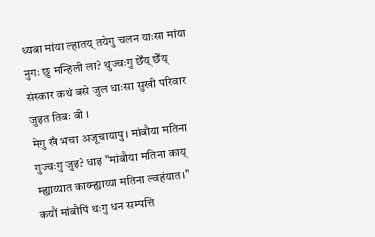ध्यबा मांया ल्हातय् तयेगु चलन याःसा मांया नुगः छु मन्हिली ला? थुज्वःगु छेँय् छेँय् संस्कार कथं बसे जुल धाःसा सुखी परिवार जुइत तिबः बी ।
मेगु खँ भचा अजूचायापु। मांबौया मतिना गुज्वःगु जुइ? धाइ "मांबौया मतिना काय् म्ह्याय्यात काय्म्ह्याय्या मतिना ल्वहंयात।" कयौं मांबौपिं थःगु धन सम्पत्ति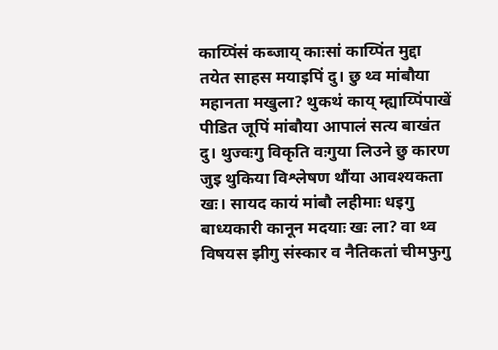काय्पिंसं कब्जाय् काःसां काय्पिंत मुद्दा तयेत साहस मयाइपिं दु। छु थ्व मांबौया महानता मखुला? थुकथं काय् म्ह्याय्पिंपाखें पीडित जूपिं मांबौया आपालं सत्य बाखंत दु। थुज्वःगु विकृति वःगुया लिउने छु कारण जुइ थुकिया विश्लेषण थौंया आवश्यकता खः। सायद कायं मांबौ लहीमाः धइगु बाध्यकारी कानून मदयाः खः ला? वा थ्व विषयस झीगु संस्कार व नैतिकतां चीमफुगु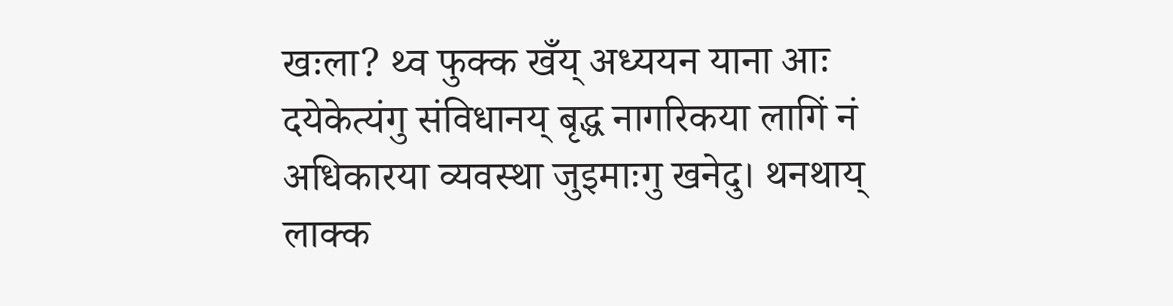खःला? थ्व फुक्क खँय् अध्ययन याना आः दयेकेत्यंगु संविधानय् बृद्ध नागरिकया लागिं नं अधिकारया व्यवस्था जुइमाःगु खनेदु। थनथाय् लाक्क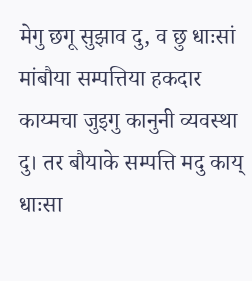मेगु छगू सुझाव दु, व छु धाःसां मांबौया सम्पत्तिया हकदार काय्मचा जुइगु कानुनी व्यवस्था दु। तर बौयाके सम्पत्ति मदु काय् धाःसा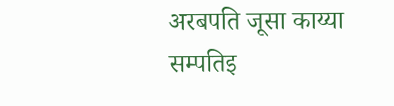अरबपति जूसा काय्या सम्पतिइ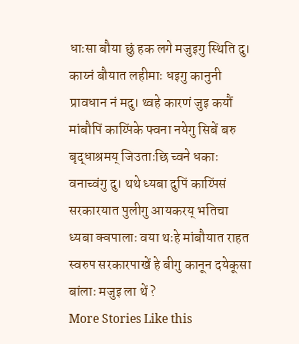धाःसा बौया छुं हक लगे मजुइगु स्थिति दु। काय्नं बौयात लहीमाः धइगु कानुनी प्रावधान नं मदु। थ्वहे कारणं जुइ कयौं मांबौपिं काय्पिंके फ्वना नयेगु सिबें बरु बृद्धाश्रमय् जिउताःछि च्वने धकाः वनाच्वंगु दु। थथे ध्यबा दुपिं काय्पिंसं सरकारयात पुलीगु आयकरय् भतिचा ध्यबा क्वपालाः वया थःहे मांबौयात राहत स्वरुप सरकारपाखें हे बीगु कानून दयेकूसा बांलाः मजुइ ला थें ?
More Stories Like this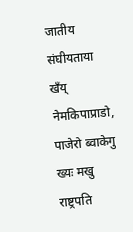जातीय संघीयताया खँय् नेमकिपाप्राडो, पाजेरो ब्वाकेगु ख्यः मखु
राष्ट्रपति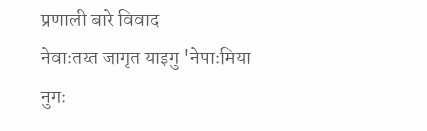प्रणाली बारे विवाद
नेवाःतय्त जागृत याइगु 'नेपाःमिया नुगः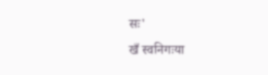सः'
खँ स्वनिगःया